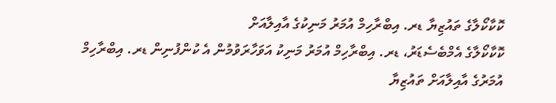ކޮކާކޯލާގެ ތައުޒިޔާ ޑރ. އިބްރާހިމް އުމަރު މަނިކުގެ އާއިލާއަށް
ކޮކާކޯލާގެ އެމްބެސެޑަރު، ޑރ. އިބްރާހިމް އުމަރު މަނިކު އަވަހާރަވުމުން އެ ކުންފުނިން ޑރ. އިބްރާހިމް އުމަރުގެ އާއިލާއަށް ތައުޒިޔާ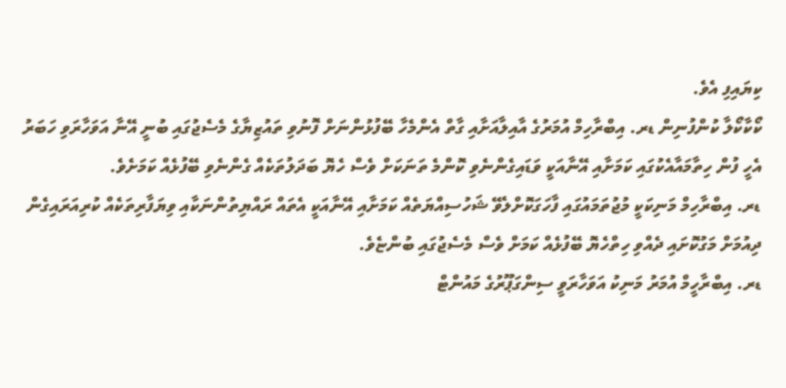ކިޔައިފި އެވެ.
ކޯކާކޯލާ ކުންފުނިން ޑރ. އިބްރާހިމް އުމަރުގެ އާއިލާއަށާއި ގާތް އެންމެހާ ބޭފުޅުންނަށް ފޮނުވި ތައުޒިޔާގެ މެސެޖުގައި ބުނީ އޭނާ އަވަހާރަވި ހަބަރު އެހީ ފުން ހިތާމައާއެކުގައި ކަމަށާއި އޭނާއަކީ ވަޑައިގެންނެވި ކޮންމެ ތަނަކަށް ވެސް ހެޔޮ ބަދަލުތަކެއް ގެންނެވި ބޭފުޅެއް ކަމަށެވެ.
ޑރ. އިބްރާހިމް މަނިކަކީ މުޖުތަމައުގައި ފާހަގަކޮށްލެވޭ ޝަހުސިއްޔަތެއް ކަމަށާއި އޭނާއަކީ އެތައް ރައްޔިތުންނަކާއި ވިޔަފާރިތަކެއް ކުރިއަރައިގެން ދިއުމަށް މަގުކޮށައި ދެއްވި ހިތްހެޔޮ ބޭފުޅެއް ކަމަށް ވެސް މެސެޖުގައި ބުންޏެވެ.
ޑރ. އިބްރާހީމް އުމަރު މަނިކު އަވަހާރަވީ ސިންގަޕޫރުގެ މައުންޓް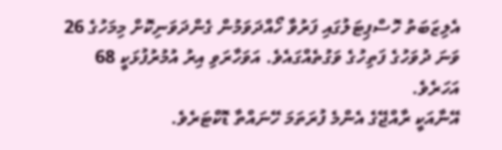އެލިޒަބަތު ހޮސްޕިޓަލުގައި ފަރުވާ ހޯއްދަވަމުން ގެންދަވަނިކޮށް މިމަހުގެ 26 ވަނަ ދުވަހުގެ ފަތިހުގެ ވަގުތެއްގައެވެ. އަވަހާރަވި އިރު އުމުރުފުޅަކީ 68 އަހަރެވެ.
އޭނާއަކީ ރާއްޖޭގެ އެންމެ ފުރަތަމަ ހޭނައްތާ ޑޮކްޓަރެވެ.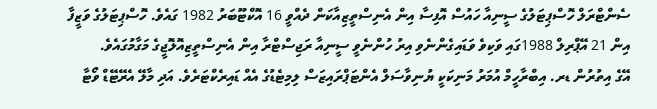ސެންޓްރަލް ހޮސްޕިޓަލުގެ ސީނިއާ ހައުސް އޮފިސާ އިން އެނިސްތީޒިއާކަން ދެއްވީ 16 އޮކްޓޫބަރު 1982 ގައެވެ. ހޮސްޕިޓަލުގެ ވަޒީފާ އިން 21 އޭޕްރިލް 1988ގައި ވަކިވެ ވަޑައިގެންނެވި އިރު ހުންނެވީ ސީނިއާ ރަޖިސްޓްރާ އިން އެނިސްތީޒިއޮލޮޖީގެ މަގާމުގައެވެ.
އޭގެ އިތުރުން ޑރ. އިބްރާހީމް އުމަރު މަނިކަކީ ޔުނިވާސަލް އެންޓަޕްރައިޒަސް ލިމިޓެޑުގެ އެއް ޑައިރެކްޓަރެވެ. އަދި މާލޭ އެރޭޓޭޑް ވޯޓާ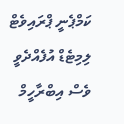ކަމްޕެނީ ޕްރައިވެޓް ލިމިޓެޑް އުފެއްދެވީ ވެސް އިބްރާހީމް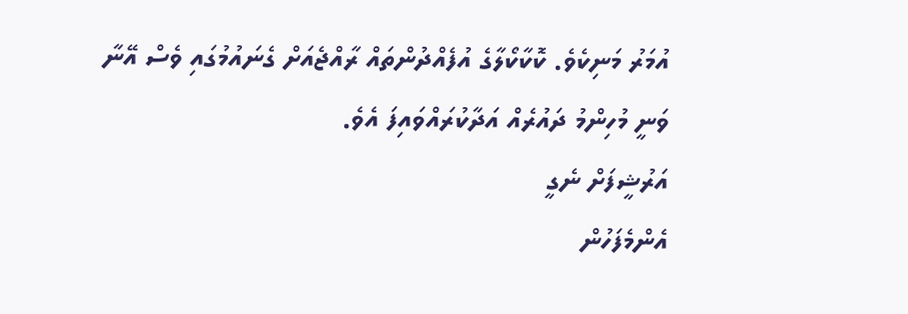އުމަރު މަނިކެވެ. ކޮކާކޯލާގެ އުފެއްދުންތައް ރާއްޖެއަށް ގެނައުމުގައި ވެސް އޭނާ ވަނީ މުހިންމު ދައުރެއް އަދާކުރައްވައިފަ އެވެ.
އަރުޝީފަށް ނެގީ
އެންމެފަހުން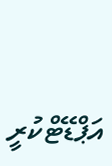އަޕްޑޭޓްކުރީ